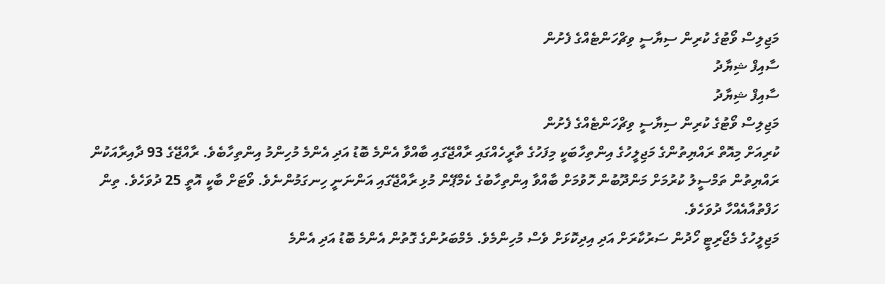މަޖިލިސް ވޯޓުގެ ކުރިން ސިޔާސީ ވިޗްހަންޓެއްގެ ފެށުން
ސާއިފް ޝިޔާދު
ސާއިފް ޝިޔާދު
މަޖިލިސް ވޯޓުގެ ކުރިން ސިޔާސީ ވިޗްހަންޓެއްގެ ފެށުން
ކުރިއަށް މިއޮތް ރައްޔިތުންގެ މަޖިލީހުގެ އިންތިހާބަކީ މިފަހުގެ ތާރީހެއްގައި ރާއްޖޭގައި ބާއްވާ އެންމެ ބޮޑު އަދި އެންމެ މުހިންމު އިންތިހާބެވެ. ރާއްޖޭގެ 93 ދާއިރާއަކުން ރައްޔިތުން ތަމްސީލު ކުރުމަށް މަންދޫބުން ހޮވުމަށް ބާއްވާ އިންތިހާބުގެ ކެމްޕޭން މުޅި ރާއްޖޭގައި އަންނަނީ ހިނގަމުންނެވެ. ވޯޓަށް ބާކީ އޮތީ 25 ދުވަހެވެ. ތިން ހަފްތުއާއެއްހާ ދުވަހެވެ.
މަޖިލީހުގެ މެޖޯރިޓީ ހޯދުން ސަރުކާރަށް އަދި އިދިކޮޅަށް ވެސް މުހިންމެވެ. މެމްބަރުންގެ ގޮތުން އެންމެ ބޮޑު އަދި އެންމެ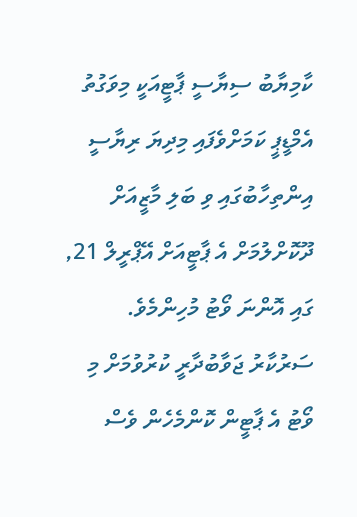ކާމިޔާބު ސިޔާސީ ޕާޓީއަކީ މިވަގުތު އެމްޑީޕީ ކަމަށްވެފައި މިދިޔަ ރިޔާސީ އިންތިހާބުގައި ވި ބަލި މާޒީއަށް ދޫކޮށްލުމަށް އެ ޕާޓީއަށް އޭޕްރީލް 21, ގައި އޮންނަ ވޯޓު މުހިންމެވެ. ސަރުކާރު ޖަވާބުދާރީ ކުރުވުމަށް މި ވޯޓު އެ ޕާޓީން ކޮންމެހެން ވެސް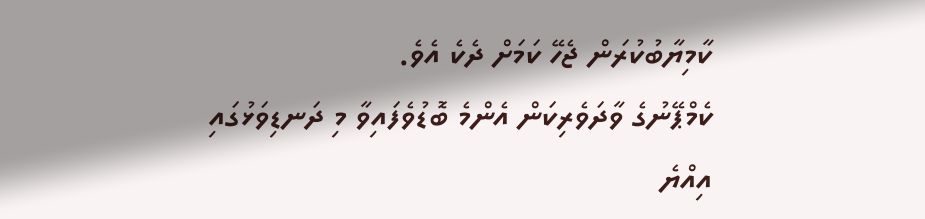ކާމިޔާބުކުރަން ޖެހޭ ކަމަށް ދެކެ އެވެ.
ކެމްޕޭނުގެ ވާދަވެރިކަން އެންމެ ބޮޑުވެފައިވާ މި ދަނޑިވަޅުގައި އިއްޔެ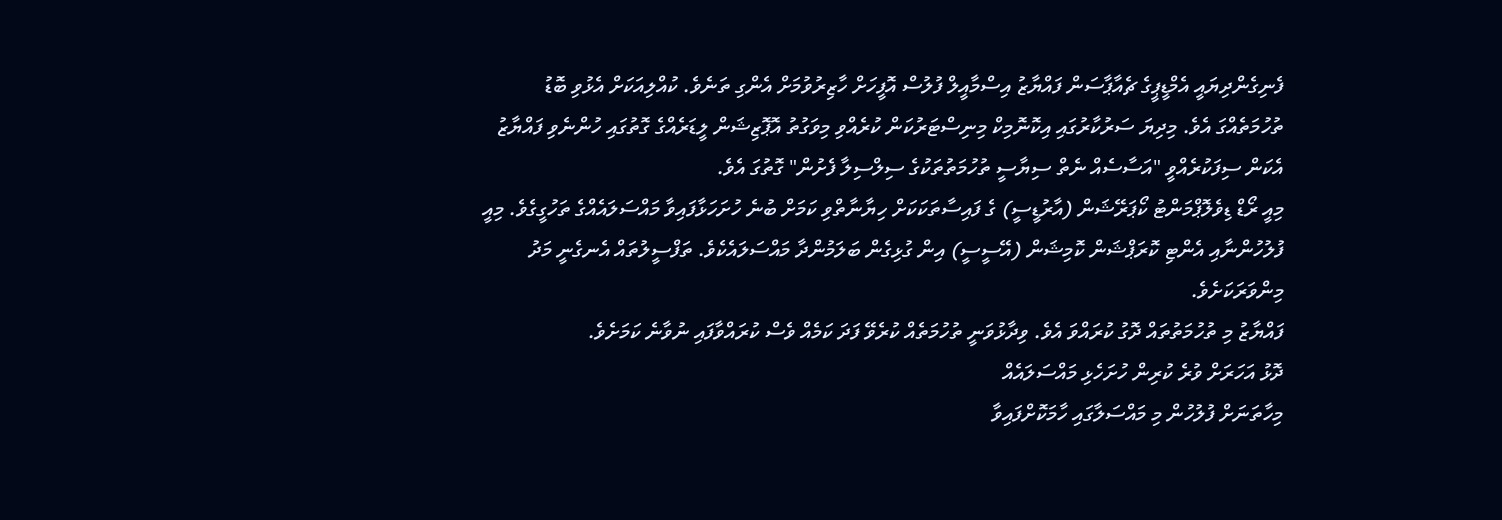ފެނިގެންދިޔައީ އެމްޑީޕީގެ ޗެއާޕާސަން ފައްޔާޒު އިސްމާއީލް ފުލުސް އޮފީހަށް ހާޒިރުވުމަށް އެންގި ތަނެވެ. ކުއްލިއަކަށް އެޅުވި ބޮޑު ތުހުމަތެއްގަ އެވެ. މިދިޔަ ސަރުކާރުގައި އިކޮނޮމިކް މިނިސްޓަރުކަން ކުރެއްވި މިވަގުތު އޮޕޮޒިޝަން ލީޑަރެއްގެ ގޮތުގައި ހުންނެވި ފައްޔާޒު އެކަން ސިފަކުރެއްވީ "އަސާސެއް ނެތް ސިޔާސީ ތުހުމަތުތަކުގެ ސިލްސިލާ ފެށުން" ގޮތުގަ އެވެ.
މިއީ ރޯޑް ޑިވެލޮޕްމަންޓު ކޯޕަރޭޝަން (އާރުޑީސީ) ގެ ފައިސާތަކަކަށް ހިޔާނާތްވި ކަމަށް ބުނެ ހުށަހަޅާފައިވާ މައްސަލައެއްގެ ތަހުގީގެވެ. މިއީ ފުލުހުންނާއި އެންޓި ކޮރަޕްޝަން ކޮމިޝަން (އޭސީސީ) އިން ގުޅިގެން ބަލަމުންދާ މައްސަލައެކެވެ. ތަފްސީލުތައް އެނގެނީ މަދު މިންވަރަކަށެވެ.
ފައްޔާޒު މި ތުހުމަތުތައް ދޮގު ކުރައްވަ އެވެ. ވިދާޅުވަނީ ތުހުމަތެއް ކުރެވޭ ފަދަ ކަމެއް ވެސް ކުރައްވާފައި ނުވާނެ ކަމަށެވެ.
ދޮޅު އަހަރަށް ވުރެ ކުރިން ހުށަހެޅި މައްސަލައެއް
މިހާތަނަށް ފުލުހުން މި މައްސަލާގައި ހާމަކޮށްފައިވާ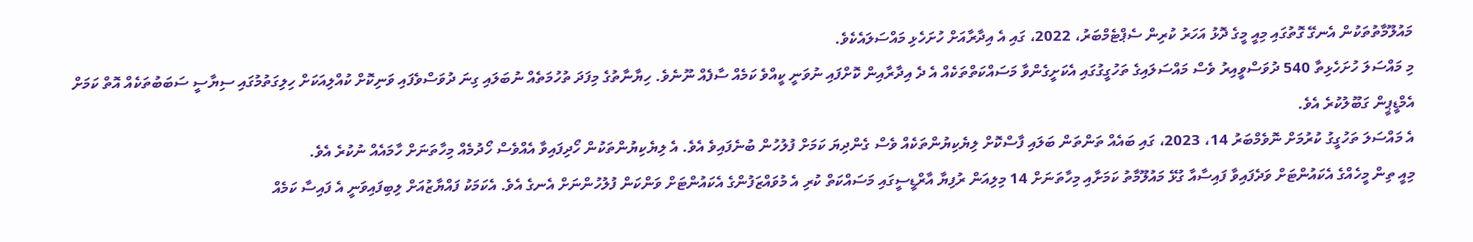މައުލޫމާތުތަކުން އެނގޭ ގޮތުގައި މިއީ މީގެ ދޮޅު އަހަރު ކުރިން ސެޕްޓެމްބަރު، 2022، ގައި އެ އިދާރާއަށް ހުށަހެޅި މައްސަލައެކެވެ.
މި މައްސަލަ ހުށަހެޅިތާ 540 ދުވަސްވީއިރު ވެސް މައްސަލައިގެ ތަހުގީގުގައި އެކަށީގެންވާ މަސައްކަތްތަކެއް އެ ދެ އިދާރާއިން ކޮށްފައި ނުވަނީ ކީއްވެ ކަމެއް ސާފެއް ނޫނެވެ. ހިޔާނާތުގެ މިފަދަ ތުހުމަތެއް ނުބަލައި ގިނަ ދުވަސްވެފައި ވަނިކޮށް ކުއްލިއަކަށް ހިލިގަތުމުގައި ސިޔާސީ ސަބަބުތަކެއް އޮތް ކަމަށް އެމްޑީޕީން ގަބޫލުކުރެ އެވެ.
އެ މައްސަލަ ތަހުގީގު ކުރުމަށް ނޮވެމްބަރު 14، 2023، ގައި ބައެއް ތަންތަން ބަލައި ފާސްކޮށް ލިޔެކިޔުންތަކެއް ވެސް ގެންދިޔަ ކަމަށް ފުލުހުން ބުނެފައިވެ އެވެ. އެ ލިޔެކިޔުންތަކުން ހޯދިފައިވާ އެއްވެސް ހޯދުމެއް މިހާތަނަށް ހާމައެއް ނުކުރެ އެވެ.
މިއީ ތިން މީހެއްގެ އެކައުންޓަށް ވަދެފައިވާ ފައިސާއާ ގުޅޭ މައުލޫމާތު ކަމަށާއި މިހާތަނަށް 14 މިލިއަން ރުފިޔާ އާރްޑީސީގައި މަސައްކަތް ކުރި އެ މުވައްޒަފުންގެ އެކައުންޓަށް ވަންކަން ފުލުހުންނަށް އެނގެ އެވެ. އެކަމަކު ފައްޔާޒުއަށް ލިބިފައިވަނީ އެ ފައިސާ ކަމެއް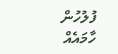ފުލުހުން ހާމައެއް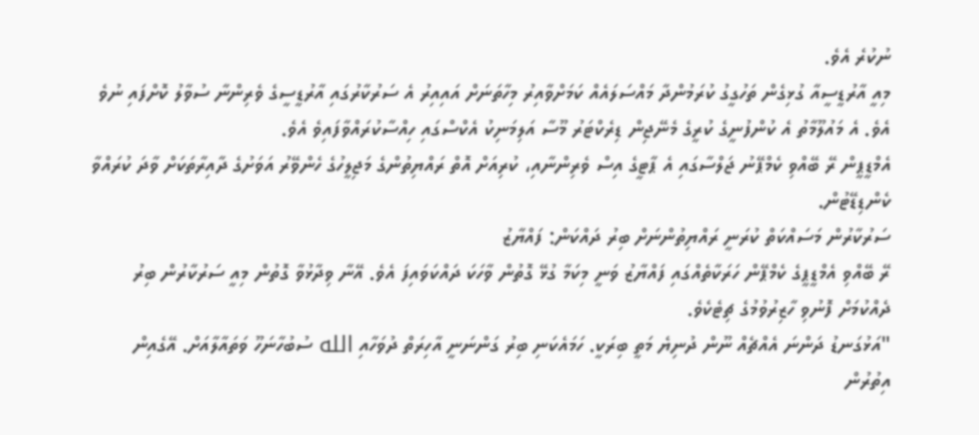ނުކުރެ އެވެ.
މިއީ އާރުޑީސީއާ ގުޅިގެން ތަހުގީގު ކުރަމުންދާ މައްސަލައެއް ކަމަށްވާއިރު މިހާތަނަށް އައިއިރު އެ ސަރުކާރުގައި އާރުޑީސީގެ ވެރިންނާ ސުވާލު ކޮށްފައި ނުވެ އެވެ. އެ މައުލޫމާތު އެ ކުންފުނީގެ ކުރީގެ މެނޭޖިން ޑިރެކްޓަރު މޫސާ އަލިމަނިކު އެކްސްގައި ހިއްސާކުރައްވާފައިވެ އެވެ.
އެމްޑީޕީން ރޭ ބޭއްވި ކެމްޕޭނު ޖަލްސާގައި އެ ޕާޓީގެ އިސް ވެރިންނާއި، ކުރިއަށް އޮތް ރައްޔިތުންގެ މަޖިލީހުގެ ހެންވޭރު އަވަށުގެ ދާއިރާތަކަށް ވާދަ ކުރައްވާ ކެންޑިޑޭޓުން.
ސަރުކާރުން މަސައްކަތް ކުރަނީ ރައްޔިތުންނަށް ބިރު ދައްކަން: ފައްޔާޒު
ރޭ ބޭއްވި އެމްޑީޕީގެ ކެމްޕޭން ހަރަކާތެއްގައި ފައްޔާޒު ވަނީ މިކަމާ ގުޅޭ ގޮތުން ވާހަކަ ދައްކަވައިފަ އެވެ. އޭނާ ވިދާޅުވާ ގޮތުން މިއީ ސަރުކާރުން ބިރު ދެއްކުމަށް ފޮނުވި ހާޒިރުވުމުގެ ޗިޓެކެވެ.
"އަޅުގަނޑު ދަންނަ އެއްޗެއް ނޫން ދުނިޔެ މަތީ ބިރަކީ. ހަމައެކަނި ބިރު ގަންނަނީ އާހިރަތް ދުވަހާއި الله ސުބުހާނަހޫ ވަތައާލާއަށް. އޭގެއިން އިތުރުން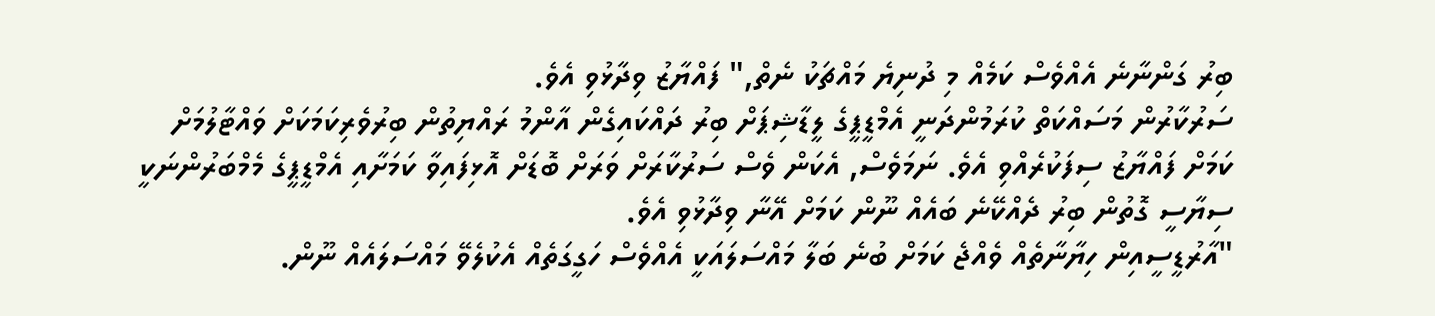ބިރު ގަންނާނެ އެއްވެސް ކަމެއް މި ދުނިޔެ މައްޗަކު ނެތް," ފައްޔާޒު ވިދާޅުވި އެވެ.
ސަރުކާރުން މަސައްކަތް ކުރަމުންދަނީ އެމްޑީޕީގެ ލީޑާޝިޕަށް ބިރު ދައްކައިގެން އާންމު ރައްޔިތުން ބިރުވެރިކަމަކަށް ވައްޓާލުމަށް ކަމަށް ފައްޔާޒު ސިފަކުރެއްވި އެވެ. ނަމަވެސް, އެކަން ވެސް ސަރުކާރަށް ވަރަށް ބޮޑަށް އޮޅިފައިވާ ކަމަށާއި އެމްޑީޕީގެ މެމްބަރުންނަކީ ސިޔާސީ ގޮތުން ބިރު ދެއްކޭނެ ބައެއް ނޫން ކަމަށް އޭނާ ވިދާޅުވި އެވެ.
"އާރުޑީސީއިން ހިޔާނާތެއް ވެއްޖެ ކަމަށް ބުނެ ބަލާ މައްސަލައަކީ އެއްވެސް ހަގީގަތެއް އެކުލެވޭ މައްސަލައެއް ނޫން.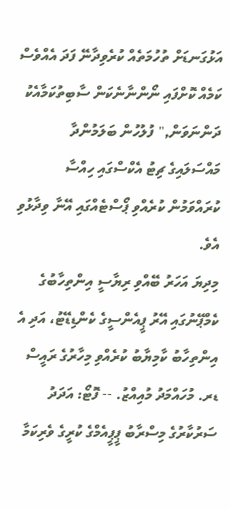އަޅުގަނޑަށް ތުހުމަތެއް ކުރެވިދާނޭ ފަދަ އެއްވެސް ކަމެއް ކޮށްފައި ނޯންނާނެކަން ސާބިތުކަމާއެކު ދަންނަވަން," ފުލުހުން ބަލަމުންދާ މައްސަލައިގެ ޗިޓު އެކްސްގައި ހިއްސާ ކުރައްވަމުން ކުރެއްވި ޕޯސްޓެއްގައި އޭނާ ވިދާޅުވި އެވެ.
މިދިޔަ އަހަރު ބޭއްވި ރިޔާސީ އިންތިހާބުގެ ކެމްޕޭނުގައި އޭރު ޕީއެންސީގެ ކެންޑިޑޭޓު، އަދި އެ އިންތިހާބު ކާމިޔާބު ކުރެއްވި މިހާރުގެ ރައީސް ޑރ. މުހައްމަދު މުއިއްޒު. -- ފޮޓޯ: އަދަދު
ސަރުކާރުގެ މިސްރާބު ޕީޕީއެމްގެ ކުރީގެ ވެރިކަމާ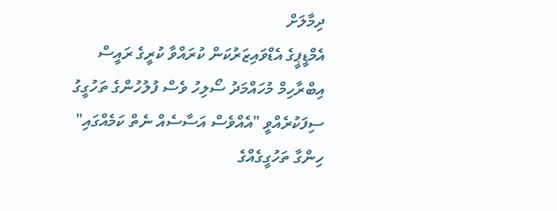ދިމާލަށް
އެމްޑީޕީގެ އެޑްވައިޒަރުކަން ކުރައްވާ ކުރީގެ ރައީސް އިބްރާހިމް މުހައްމަދު ސޯލިހު ވެސް ފުލުހުންގެ ތަހުގީގު ސިފަކުރެއްވީ "އެއްވެސް އަސާސެއް ނެތް ކަމެއްގައި" ހިންގާ ތަހުގީގެއްގެ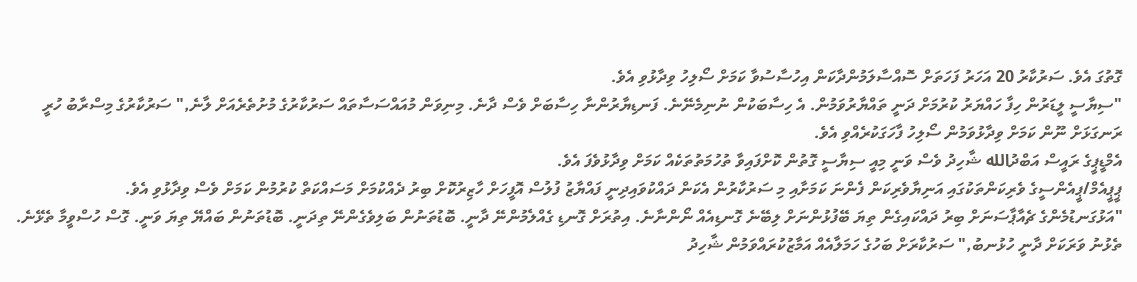ގޮތުގަ އެވެ. ސަރުކާރު 20 އަހަރު ފަހަތަށް ސޮއްސާލަމުންދާކަން އިހުސާސުވާ ކަމަށް ސޯލިހު ވިދާޅުވި އެވެ.
"ސިޔާސީ ލީޑަރުން ހިފާ ހައްޔަރު ކުރުމަށް ދަނީ ތައްޔާރުވަމުން. އެ ހިސާބަކުން ނުނިމެނޭނެ. ފަނޑިޔާރުންނާ ހިސާބަށް ވެސް ދާނެ. މިނިވަން މުއައްސަސާތައް ސަރުކާރުގެ މުށުތެރެއަށް ލާނެ," ސަރުކާރުގެ މިސްރާބު ހުރީ ރަނގަޅަށް ނޫން ކަމަށް ވިދާޅުވަމުން ސޯލިހު ފާހަގަކުރެއްވި އެވެ.
އެމްޑީޕީގެ ރައީސް އަބްދުالله ޝާހިދު ވެސް ވަނީ މިއީ ސިޔާސީ ގޮތުން ކޮށްފައިވާ ތުހުމަތުތަކެއް ކަމަށް ވިދާޅުވެފަ އެވެ.
ޕީޕީއެމް/ޕީއެންސީގެ ވެރިކަންތަކުގައި އަނިޔާވެރިކަން ފެންނަ ކަމަށާއި މި ސަރުކާރުން އެކަން ދައްކުވައިދިނީ ފައްޔާޒު ފުލުސް އޮފީހަށް ހާޒިރުކޮށް ބިރު ދެއްކުމަށް މަސައްކަތް ކުރުމުން ކަމަށް ވެސް ވިދާޅުވި އެވެ.
"އަޅުގަނޑުމެންގެ ޗެއާޕާސަނަށް ބިރު ދައްކައިގެން ތިޔަ ބޭފުޅުންނަށް ލިބޭނެ ގޮނޑިއެއް ނޯންނާނެ. އިތުރަށް ގޮނޑި ގެއްލެމުންނޭ ދާނީ. ބޮޑުތަނުން ބަލިވެގެންނޭ ތިދަނީ. ބޮޑުތަނުން ބައްޔޭ ތިޔަ ވަނީ. ގޮސް ހުސްވީމާ ތެޅޭނެ. ތެޅުނު ވަރަކަށް ދާނީ ހުޅުނބު," ސަރުކާރަށް ބަހުގެ ހަމަލާއެއް އަމާޒުކުރައްވަމުން ޝާހިދު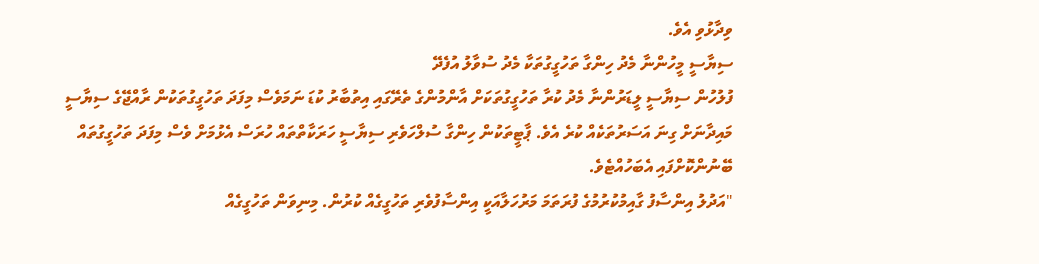ވިދާޅުވި އެވެ.
ސިޔާސީ މީހުންނާ މެދު ހިންގާ ތަހުގީގުތަކާ މެދު ސުވާލު އުފެދޭ
ފުލުހުން ސިޔާސީ ލީޑަރުންނާ މެދު ކުރާ ތަހުގީގުތަކަށް އާންމުންގެ ތެރޭގައި އިތުބާރު ކުޑަ ނަމަވެސް މިފަދަ ތަހުގީގުތަކުން ރާއްޖޭގެ ސިޔާސީ މައިދާނަށް ގިނަ އަސަރުތަކެއް ކުރެ އެވެ. ޕާޓީތަކުން ހިންގާ ސުލްހަވެރި ސިޔާސީ ހަރަކާތްތައް ހުރަސް އެޅުމަށް ވެސް މިފަދަ ތަހުގީގުތައް ބޭނުންކޮށްފައި އެބަހުއްޓެވެ.
"އަދުލު އިންސާފު ގާއިމުކުރުމުގެ ފުރަތަމަ މަރުހަލާއަކީ އިންސާފުވެރި ތަހުގީގެއް ކުރުން. މިނިވަން ތަހުގީގެއް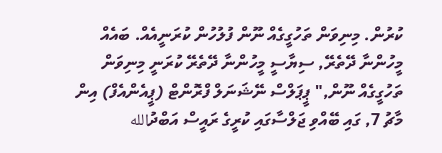ކުރުން. މިނިވަން ތަހުގީގެއް ނޫން ފުލުހުން ކުރަނީއެއް. ބައެއް މީހުންނާ ދޭތެރޭ, ސިޔާސީ މީހުންނާ ދޭތެރޭ ކުރަނީ މިނިވަން ތަހުގީގެއް ނޫން," ޕީޕަލްސް ނޭޝަނަލް ފްރޮންޓް (ޕީއެންއެފް) އިން މާޗު 7, ގައި ބޭއްވި ޖަލްސާގައި ކުރީގެ ރައީސް އަބްދުالله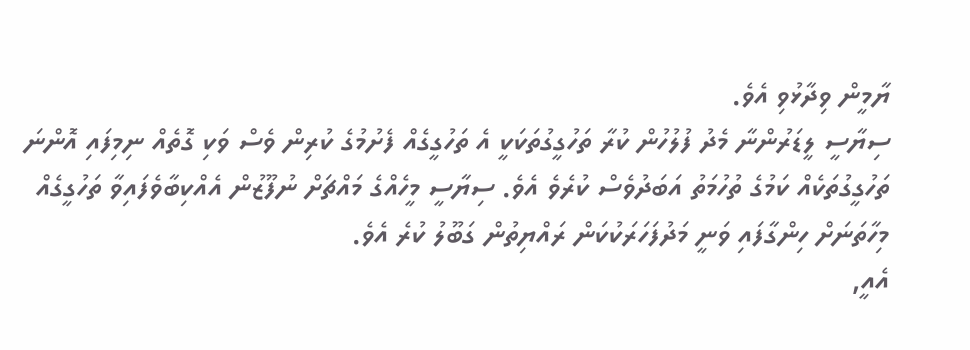ޔާމީން ވިދާޅުވި އެވެ.
ސިޔާސީ ލީޑަރުންނާ މެދު ފުލުހުން ކުރާ ތަހުގީގުތަކަކީ އެ ތަހުގީގެއް ފެށުމުގެ ކުރިން ވެސް ވަކި ގޮތެއް ނިމިފައި އޮންނަ ތަހުގީގުތަކެއް ކަމުގެ ތުހުމަތު އަބަދުވެސް ކުރެވެ އެވެ. ސިޔާސީ މީހެއްގެ މައްޗަށް ނުފޫޒުން އެއްކިބާވެފައިވާ ތަހުގީގެއް މިހާތަނަށް ހިންގާފައި ވަނީ މަދުފަހަރަކުކަން ރައްޔިތުން ގަބޫލު ކުރެ އެވެ.
އެއީ,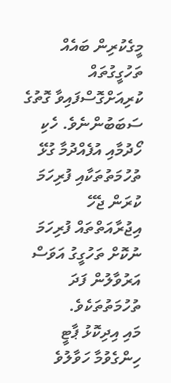މީގެކުރިން ބައެއް ތަހުގީގުތައް ކުރިއަށްގޮސްފައިވާ ގޮތުގެ ސަބަބުންނެވެ. ހެކި ހޯދުމާއި އުފެއްދުމާ ގުޅޭ ތުހުމަތުތަކާއި ފުރިހަމަ ކުރަން ޖެހޭ އިޖުރާއަތްތައް ފުރިހަމަ ނުކޮށް ތަހުގީގު އަވަސް އަރުވާލުން ފަދަ ތުހުމަތުތަކެވެ.
މައި އިދިކޮޅު ޕާޓީ ހިންގެވުމާ ހަވާލުވެ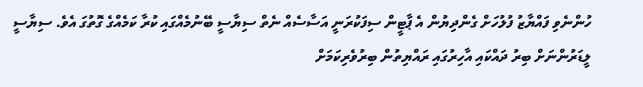ހުންނެވި ފައްޔާޒު ފުލުހަށް ގެންދިޔުން އެ ޕާޓީން ސިފަކުރަނީ އަސާސެއް ނެތް ސިޔާސީ ބޭނުމެއްގައި ކުރާ ކަމެއްގެ ގޮތުގަ އެވެ. ސިޔާސީ ލީޑަރުންނަށް ބިރު ދައްކައި އާހިރުގައި ރައްޔިތުން ބިރުވެރިކަމަށް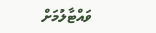ވައްޓާލުމަށް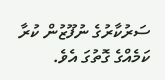ސަރުކާރުގެ ނުފޫޒުން ކުރާ ކަމެއްގެ ގޮތުގަ އެވެ.